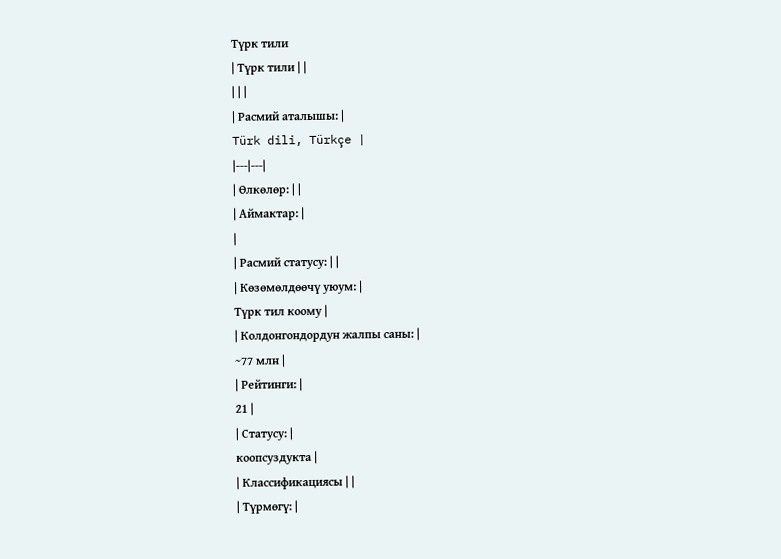Түрк тили
| Түрк тили | |
| | |
| Расмий аталышы: |
Türk dili, Türkçe |
|---|---|
| Өлкөлөр: | |
| Аймактар: |
|
| Расмий статусу: | |
| Көзөмөлдөөчү уюум: |
Түрк тил коому |
| Колдонгондордун жалпы саны: |
~77 млн |
| Рейтинги: |
21 |
| Статусу: |
коопсуздукта |
| Классификациясы | |
| Түрмөгү: |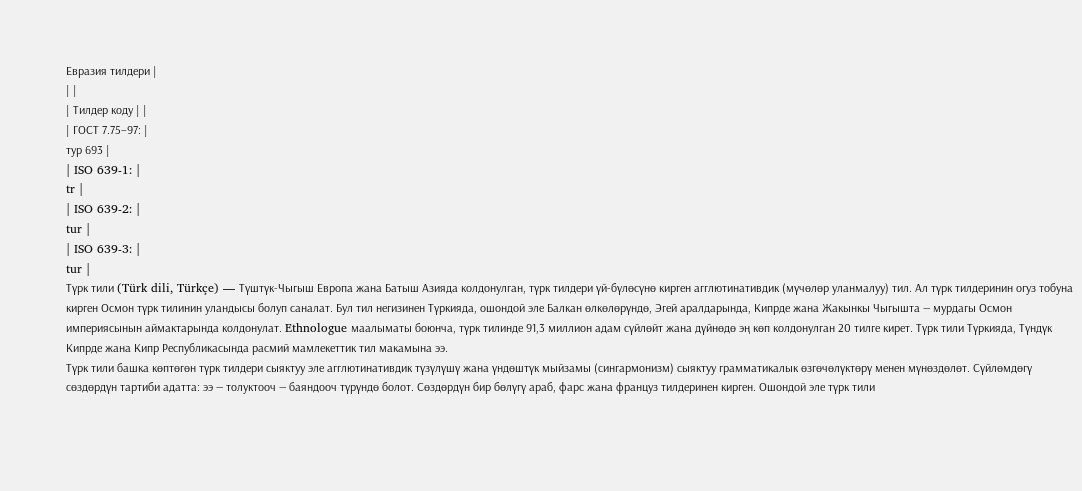Евразия тилдери |
| |
| Тилдер коду | |
| ГОСТ 7.75–97: |
тур 693 |
| ISO 639-1: |
tr |
| ISO 639-2: |
tur |
| ISO 639-3: |
tur |
Түрк тили (Türk dili, Türkçe) — Түштүк-Чыгыш Европа жана Батыш Азияда колдонулган, түрк тилдери үй-бүлөсүнө кирген агглютинативдик (мүчөлөр уланмалуу) тил. Ал түрк тилдеринин огуз тобуна кирген Осмон түрк тилинин уландысы болуп саналат. Бул тил негизинен Түркияда, ошондой эле Балкан өлкөлөрүндө, Эгей аралдарында, Кипрде жана Жакынкы Чыгышта — мурдагы Осмон империясынын аймактарында колдонулат. Ethnologue маалыматы боюнча, түрк тилинде 91,3 миллион адам сүйлөйт жана дүйнөдө эң көп колдонулган 20 тилге кирет. Түрк тили Түркияда, Түндүк Кипрде жана Кипр Республикасында расмий мамлекеттик тил макамына ээ.
Түрк тили башка көптөгөн түрк тилдери сыяктуу эле агглютинативдик түзүлүшү жана үндөштүк мыйзамы (сингармонизм) сыяктуу грамматикалык өзгөчөлүктөрү менен мүнөздөлөт. Сүйлөмдөгү сөздөрдүн тартиби адатта: ээ — толуктооч — баяндооч түрүндө болот. Сөздөрдүн бир бөлүгү араб, фарс жана француз тилдеринен кирген. Ошондой эле түрк тили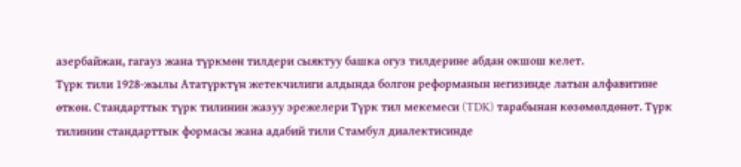азербайжан, гагауз жана түркмөн тилдери сыяктуу башка огуз тилдерине абдан окшош келет.
Түрк тили 1928-жылы Ататүрктүн жетекчилиги алдында болгон реформанын негизинде латын алфавитине өткөн. Стандарттык түрк тилинин жазуу эрежелери Түрк тил мекемеси (TDK) тарабынан көзөмөлдөнөт. Түрк тилинин стандарттык формасы жана адабий тили Стамбул диалектисинде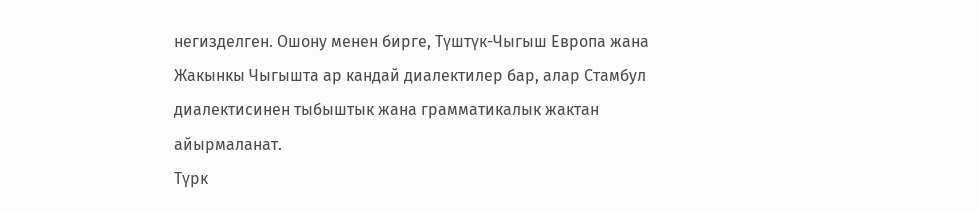негизделген. Ошону менен бирге, Түштүк-Чыгыш Европа жана Жакынкы Чыгышта ар кандай диалектилер бар, алар Стамбул диалектисинен тыбыштык жана грамматикалык жактан айырмаланат.
Түрк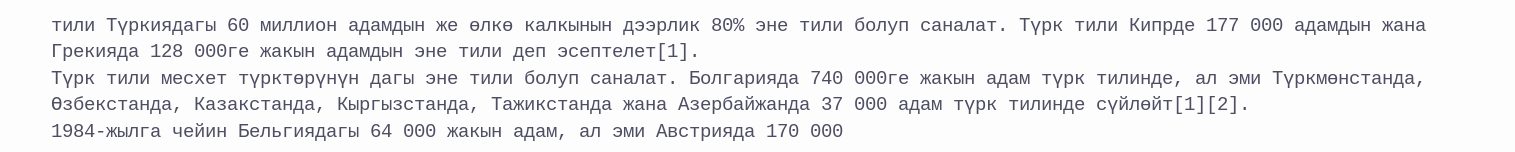тили Түркиядагы 60 миллион адамдын же өлкө калкынын дээрлик 80% эне тили болуп саналат. Түрк тили Кипрде 177 000 адамдын жана Грекияда 128 000ге жакын адамдын эне тили деп эсептелет[1].
Түрк тили месхет түрктөрүнүн дагы эне тили болуп саналат. Болгарияда 740 000ге жакын адам түрк тилинде, ал эми Түркмөнстанда, Өзбекстанда, Казакстанда, Кыргызстанда, Тажикстанда жана Азербайжанда 37 000 адам түрк тилинде сүйлөйт[1][2].
1984-жылга чейин Бельгиядагы 64 000 жакын адам, ал эми Австрияда 170 000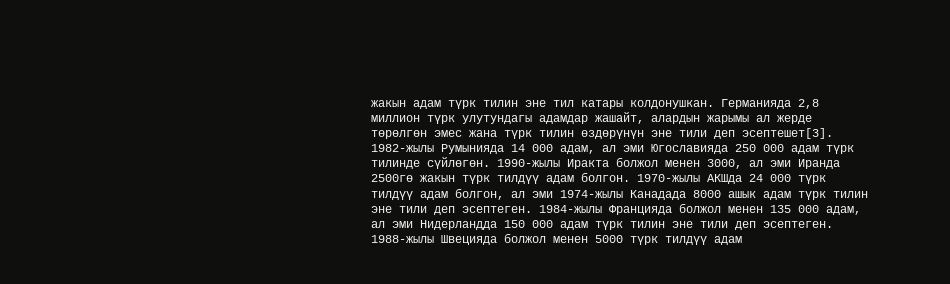жакын адам түрк тилин эне тил катары колдонушкан. Германияда 2,8 миллион түрк улутундагы адамдар жашайт, алардын жарымы ал жерде төрөлгөн эмес жана түрк тилин өздөрүнүн эне тили деп эсептешет[3].
1982-жылы Румынияда 14 000 адам, ал эми Югославияда 250 000 адам түрк тилинде сүйлөгөн. 1990-жылы Иракта болжол менен 3000, ал эми Иранда 2500гө жакын түрк тилдүү адам болгон. 1970-жылы АКШда 24 000 түрк тилдүү адам болгон, ал эми 1974-жылы Канадада 8000 ашык адам түрк тилин эне тили деп эсептеген. 1984-жылы Францияда болжол менен 135 000 адам, ал эми Нидерландда 150 000 адам түрк тилин эне тили деп эсептеген. 1988-жылы Швецияда болжол менен 5000 түрк тилдүү адам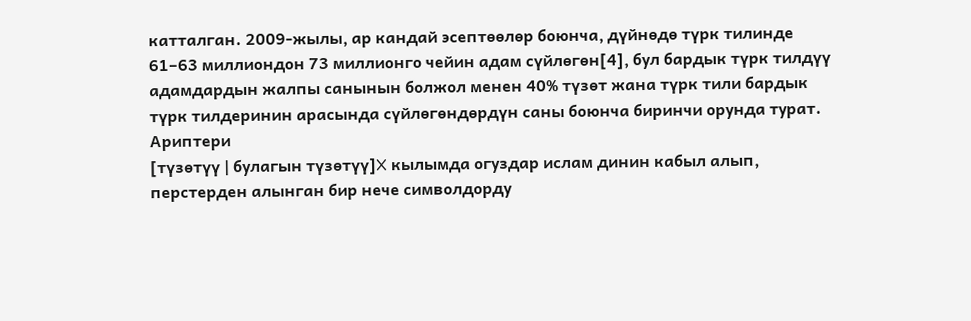катталган. 2009-жылы, ар кандай эсептөөлөр боюнча, дүйнөдө түрк тилинде 61–63 миллиондон 73 миллионго чейин адам сүйлөгөн[4], бул бардык түрк тилдүү адамдардын жалпы санынын болжол менен 40% түзөт жана түрк тили бардык түрк тилдеринин арасында сүйлөгөндөрдүн саны боюнча биринчи орунда турат.
Ариптери
[түзөтүү | булагын түзөтүү]X кылымда огуздар ислам динин кабыл алып, перстерден алынган бир нече символдорду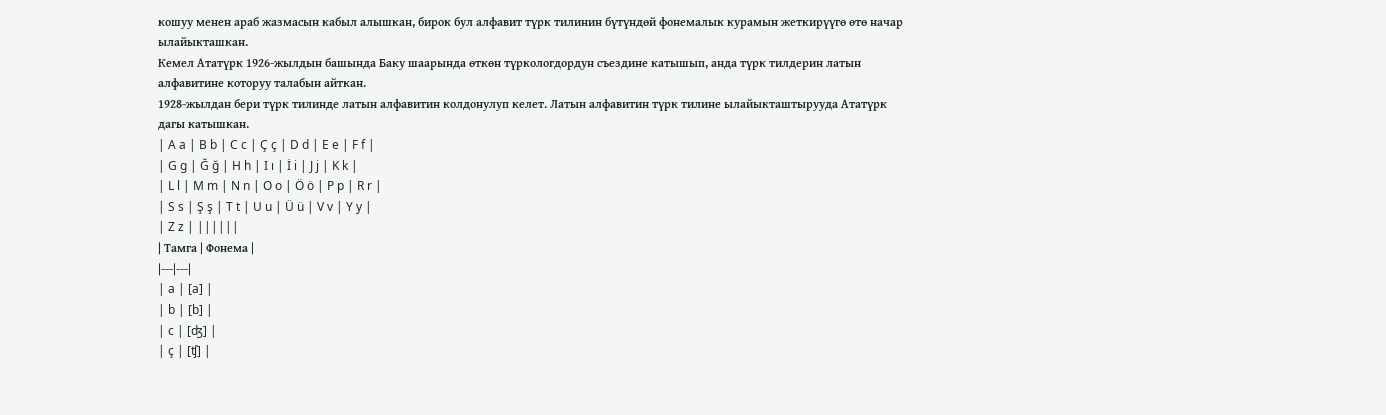кошуу менен араб жазмасын кабыл алышкан, бирок бул алфавит түрк тилинин бүтүндөй фонемалык курамын жеткирүүгө өтө начар ылайыкташкан.
Кемел Ататүрк 1926-жылдын башында Баку шаарында өткөн түркологдордун съездине катышып, анда түрк тилдерин латын алфавитине которуу талабын айткан.
1928-жылдан бери түрк тилинде латын алфавитин колдонулуп келет. Латын алфавитин түрк тилине ылайыкташтырууда Ататүрк дагы катышкан.
| A a | B b | C c | Ç ç | D d | E e | F f |
| G g | Ğ ğ | H h | I ı | İ i | J j | K k |
| L l | M m | N n | O o | Ö ö | P p | R r |
| S s | Ş ş | T t | U u | Ü ü | V v | Y y |
| Z z | ||||||
| Тамга | Фонема |
|---|---|
| a | [a] |
| b | [b] |
| c | [ʤ] |
| ç | [ʧ] |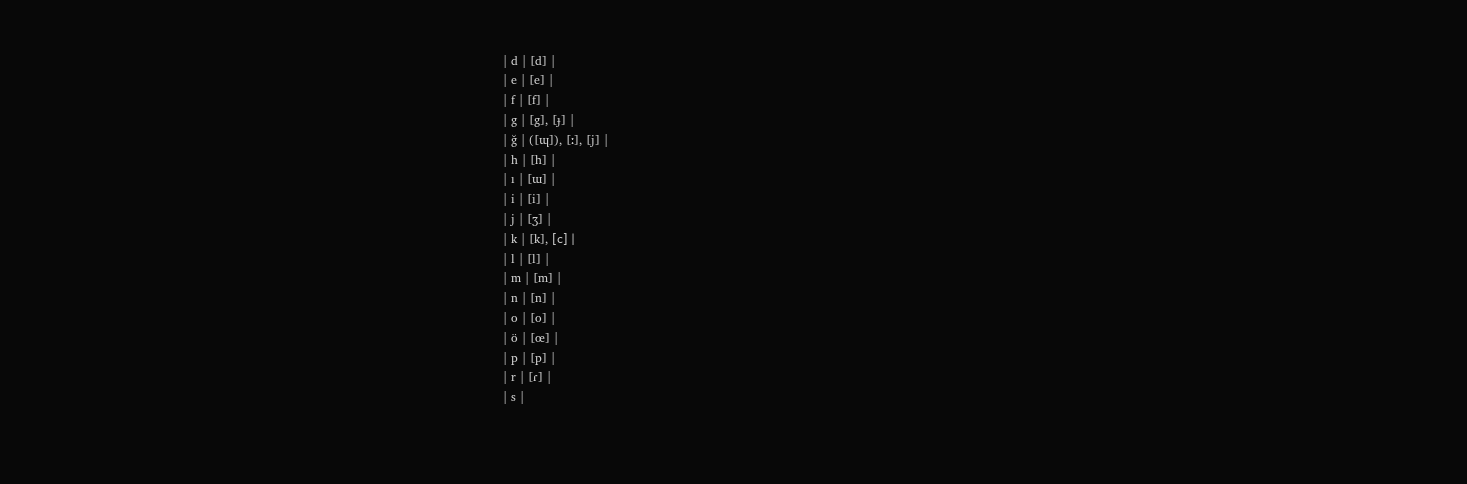| d | [d] |
| e | [e] |
| f | [f] |
| g | [g], [ɟ] |
| ğ | ([ɰ]), [ː], [j] |
| h | [h] |
| ı | [ɯ] |
| i | [i] |
| j | [ʒ] |
| k | [k], [с] |
| l | [l] |
| m | [m] |
| n | [n] |
| o | [o] |
| ö | [œ] |
| p | [p] |
| r | [ɾ] |
| s |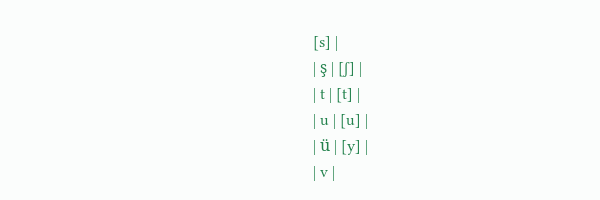[s] |
| ş | [ʃ] |
| t | [t] |
| u | [u] |
| ü | [y] |
| v |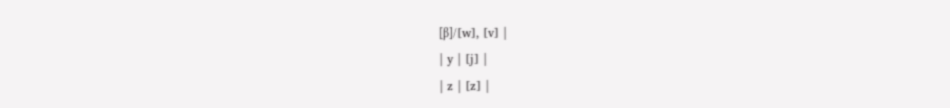[β]/[w], [v] |
| y | [j] |
| z | [z] |